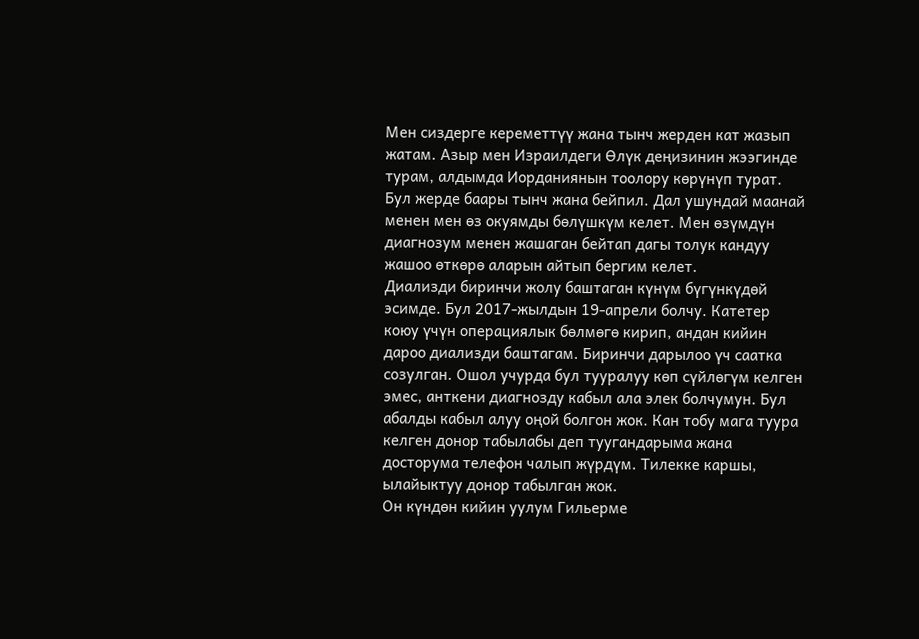Мен сиздерге кереметтүү жана тынч жерден кат жазып жатам. Азыр мен Израилдеги Өлүк деңизинин жээгинде турам, алдымда Иорданиянын тоолору көрүнүп турат. Бул жерде баары тынч жана бейпил. Дал ушундай маанай менен мен өз окуямды бөлүшкүм келет. Мен өзүмдүн диагнозум менен жашаган бейтап дагы толук кандуу жашоо өткөрө аларын айтып бергим келет.
Диализди биринчи жолу баштаган күнүм бүгүнкүдөй эсимде. Бул 2017-жылдын 19-апрели болчу. Катетер коюу үчүн операциялык бөлмөгө кирип, андан кийин дароо диализди баштагам. Биринчи дарылоо үч саатка созулган. Ошол учурда бул тууралуу көп сүйлөгүм келген эмес, анткени диагнозду кабыл ала элек болчумун. Бул абалды кабыл алуу оңой болгон жок. Кан тобу мага туура келген донор табылабы деп туугандарыма жана досторума телефон чалып жүрдүм. Тилекке каршы, ылайыктуу донор табылган жок.
Он күндөн кийин уулум Гильерме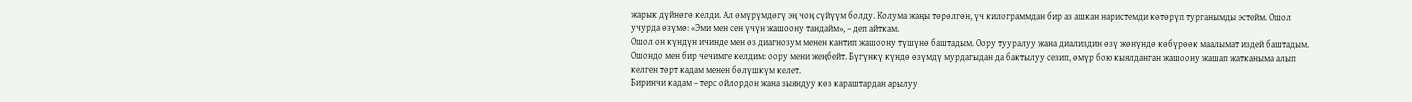жарык дүйнөгө келди. Ал өмүрүмдөгү эң чоң сүйүүм болду. Колума жаңы төрөлгөн, үч килограммдан бир аз ашкан наристемди көтөрүп турганымды эстейм. Ошол учурда өзүмө: «Эми мен сен үчүн жашоону тандайм», – деп айткам.
Ошол он күндүн ичинде мен өз диагнозум менен кантип жашоону түшүнө баштадым. Оору тууралуу жана диализдин өзү жөнүндө көбүрөөк маалымат издей баштадым. Ошондо мен бир чечимге келдим: оору мени жеңбейт. Бүгүнкү күндө өзүмдү мурдагыдан да бактылуу сезип, өмүр бою кыялданган жашоону жашап жатканыма алып келген төрт кадам менен бөлүшкүм келет.
Биринчи кадам – терс ойлордон жана зыяндуу көз караштардан арылуу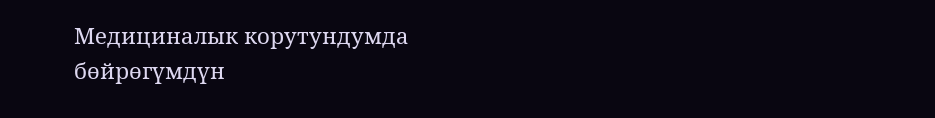Медициналык корутундумда бөйрөгүмдүн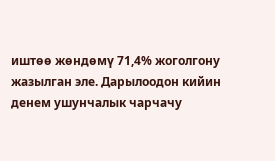иштөө жөндөмү 71,4% жоголгону жазылган эле. Дарылоодон кийин денем ушунчалык чарчачу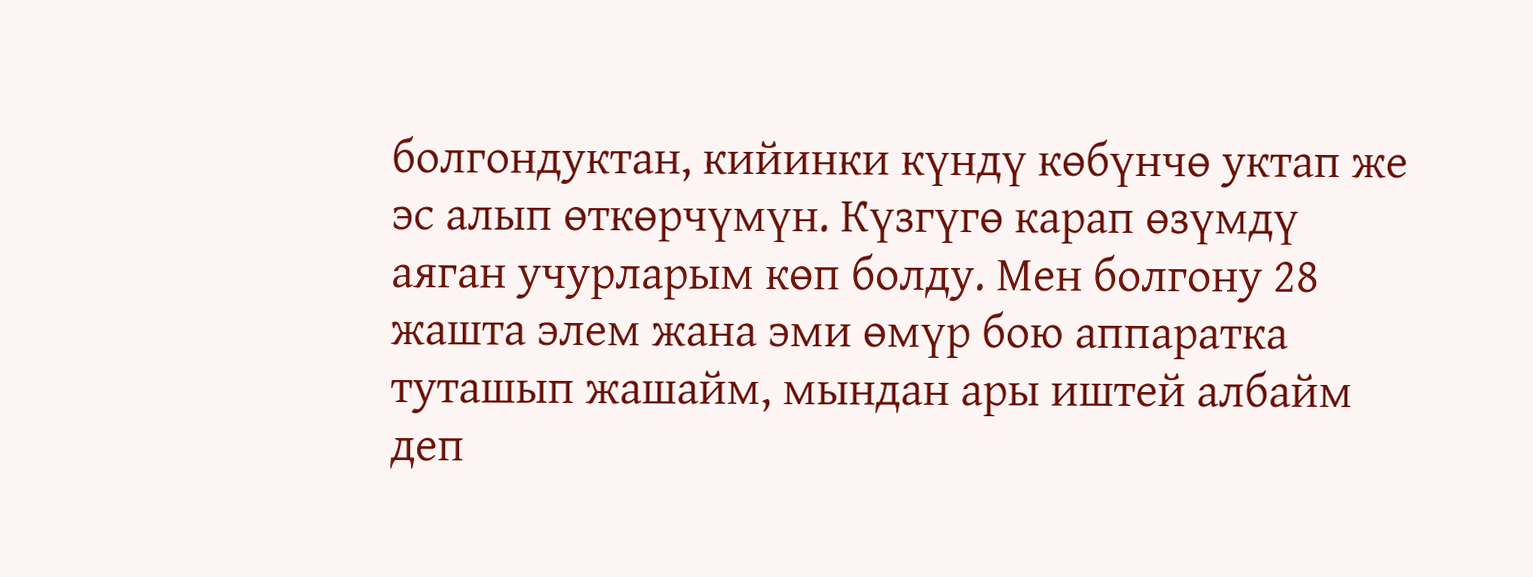болгондуктан, кийинки күндү көбүнчө уктап же эс алып өткөрчүмүн. Күзгүгө карап өзүмдү аяган учурларым көп болду. Мен болгону 28 жашта элем жана эми өмүр бою аппаратка туташып жашайм, мындан ары иштей албайм деп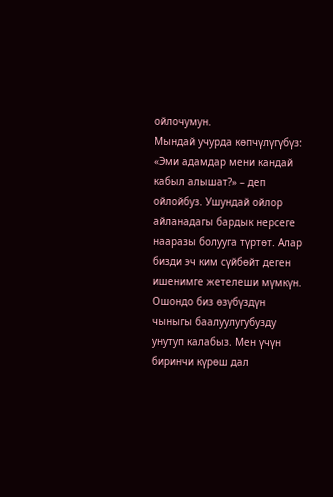ойлочумун.
Мындай учурда көпчүлүгүбүз: «Эми адамдар мени кандай кабыл алышат?» – деп ойлойбуз. Ушундай ойлор айланадагы бардык нерсеге нааразы болууга түртөт. Алар бизди эч ким сүйбөйт деген ишенимге жетелеши мүмкүн. Ошондо биз өзүбүздүн чыныгы баалуулугубузду унутуп калабыз. Мен үчүн биринчи күрөш дал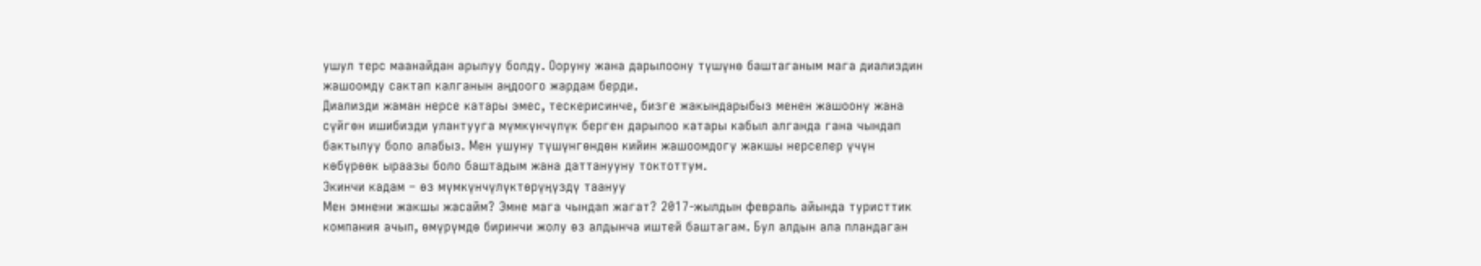ушул терс маанайдан арылуу болду. Ооруну жана дарылоону түшүнө баштаганым мага диализдин жашоомду сактап калганын аңдоого жардам берди.
Диализди жаман нерсе катары эмес, тескерисинче, бизге жакындарыбыз менен жашоону жана сүйгөн ишибизди улантууга мүмкүнчүлүк берген дарылоо катары кабыл алганда гана чындап бактылуу боло алабыз. Мен ушуну түшүнгөндөн кийин жашоомдогу жакшы нерселер үчүн көбүрөөк ыраазы боло баштадым жана даттанууну токтоттум.
Экинчи кадам – өз мүмкүнчүлүктөрүңүздү таануу
Мен эмнени жакшы жасайм? Эмне мага чындап жагат? 2017-жылдын февраль айында туристтик компания ачып, өмүрүмдө биринчи жолу өз алдынча иштей баштагам. Бул алдын ала пландаган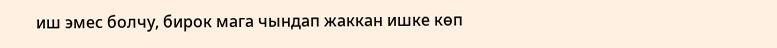иш эмес болчу, бирок мага чындап жаккан ишке көп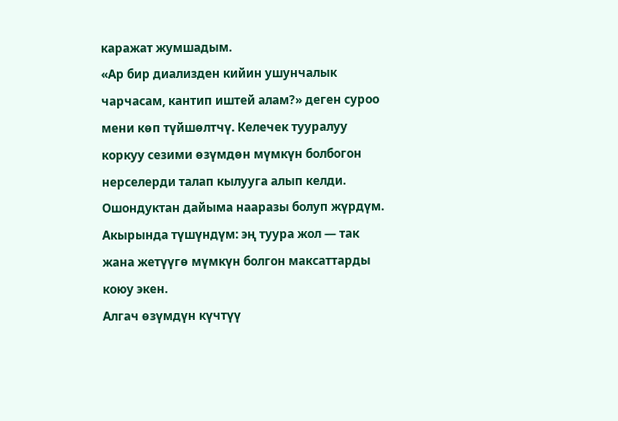каражат жумшадым.
«Ар бир диализден кийин ушунчалык чарчасам, кантип иштей алам?» деген суроо мени көп түйшөлтчү. Келечек тууралуу коркуу сезими өзүмдөн мүмкүн болбогон нерселерди талап кылууга алып келди. Ошондуктан дайыма нааразы болуп жүрдүм. Акырында түшүндүм: эң туура жол — так жана жетүүгө мүмкүн болгон максаттарды коюу экен.
Алгач өзүмдүн күчтүү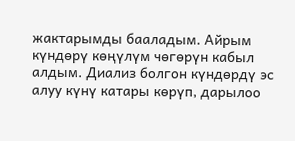жактарымды бааладым. Айрым күндөрү көңүлүм чөгөрүн кабыл алдым. Диализ болгон күндөрдү эс алуу күнү катары көрүп, дарылоо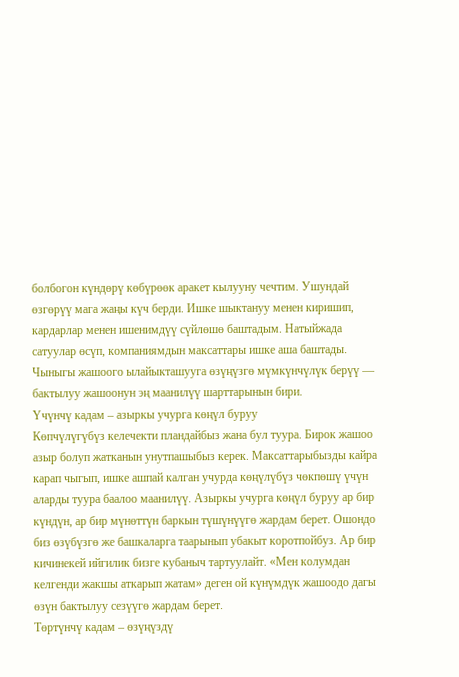болбогон күндөрү көбүрөөк аракет кылууну чечтим. Ушундай өзгөрүү мага жаңы күч берди. Ишке шыктануу менен киришип, кардарлар менен ишенимдүү сүйлөшө баштадым. Натыйжада сатуулар өсүп, компаниямдын максаттары ишке аша баштады.
Чыныгы жашоого ылайыкташууга өзүңүзгө мүмкүнчүлүк берүү — бактылуу жашоонун эң маанилүү шарттарынын бири.
Үчүнчү кадам – азыркы учурга көңүл буруу
Көпчүлүгүбүз келечекти пландайбыз жана бул туура. Бирок жашоо азыр болуп жатканын унутпашыбыз керек. Максаттарыбызды кайра карап чыгып, ишке ашпай калган учурда көңүлүбүз чөкпөшү үчүн аларды туура баалоо маанилүү. Азыркы учурга көңүл буруу ар бир күндүн, ар бир мүнөттүн баркын түшүнүүгө жардам берет. Ошондо биз өзүбүзгө же башкаларга таарынып убакыт коротпойбуз. Ар бир кичинекей ийгилик бизге кубаныч тартуулайт. «Мен колумдан келгенди жакшы аткарып жатам» деген ой күнүмдүк жашоодо дагы өзүн бактылуу сезүүгө жардам берет.
Төртүнчү кадам – өзүңүздү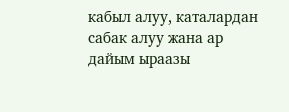кабыл алуу, каталардан сабак алуу жана ар дайым ыраазы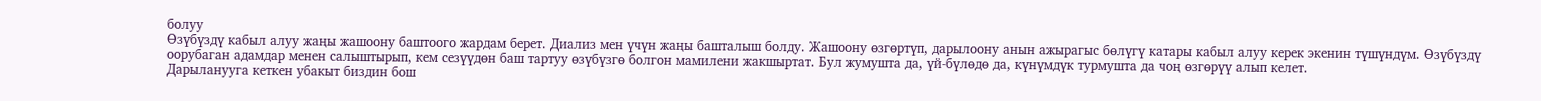болуу
Өзүбүздү кабыл алуу жаңы жашоону баштоого жардам берет. Диализ мен үчүн жаңы башталыш болду. Жашоону өзгөртүп, дарылоону анын ажырагыс бөлүгү катары кабыл алуу керек экенин түшүндүм. Өзүбүздү оорубаган адамдар менен салыштырып, кем сезүүдөн баш тартуу өзүбүзгө болгон мамилени жакшыртат. Бул жумушта да, үй-бүлөдө да, күнүмдүк турмушта да чоң өзгөрүү алып келет.
Дарыланууга кеткен убакыт биздин бош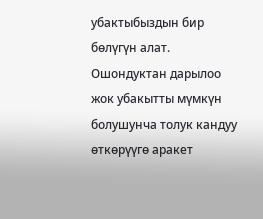убактыбыздын бир бөлүгүн алат. Ошондуктан дарылоо жок убакытты мүмкүн болушунча толук кандуу өткөрүүгө аракет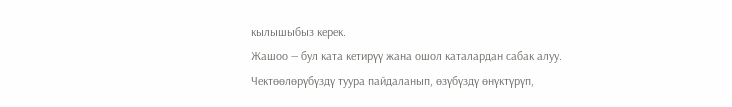кылышыбыз керек.
Жашоо — бул ката кетирүү жана ошол каталардан сабак алуу. Чектөөлөрүбүздү туура пайдаланып, өзүбүздү өнүктүрүп,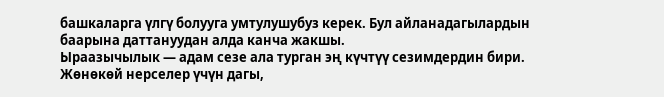башкаларга үлгү болууга умтулушубуз керек. Бул айланадагылардын баарына даттануудан алда канча жакшы.
Ыраазычылык — адам сезе ала турган эң күчтүү сезимдердин бири. Жөнөкөй нерселер үчүн дагы,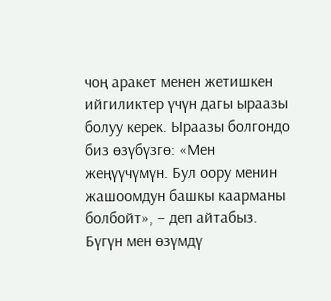чоң аракет менен жетишкен ийгиликтер үчүн дагы ыраазы болуу керек. Ыраазы болгондо биз өзүбүзгө: «Мен жеңүүчүмүн. Бул оору менин жашоомдун башкы каарманы болбойт», – деп айтабыз.
Бүгүн мен өзүмдү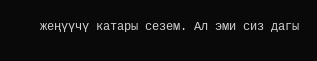жеңүүчү катары сезем. Ал эми сиз дагы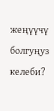жеңүүчү болгуңуз келеби?